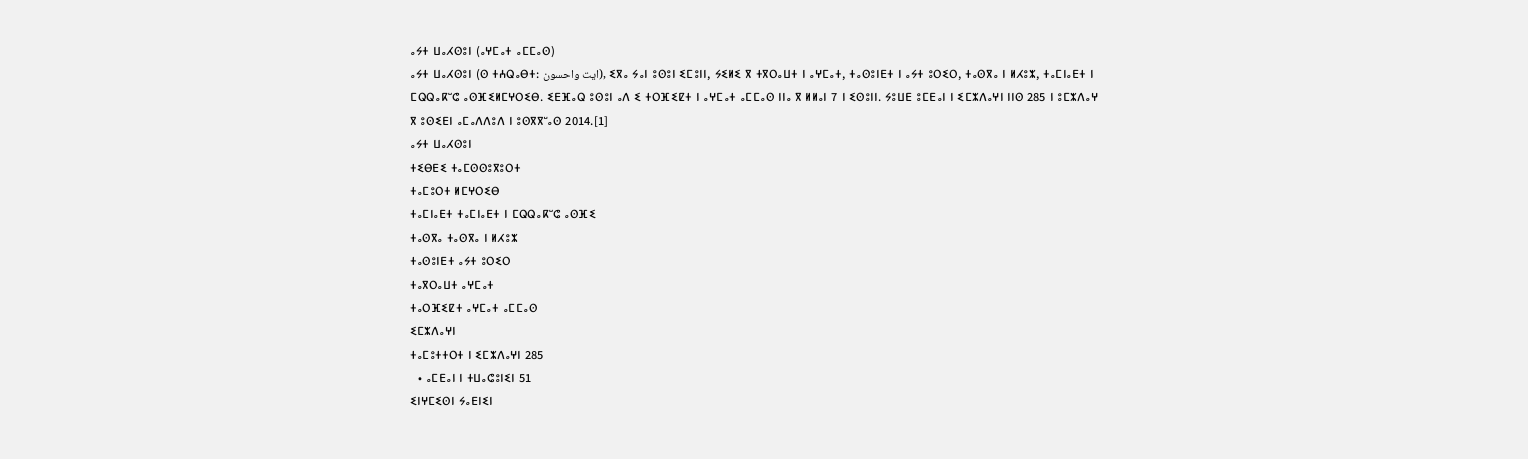ⴰⵢⵜ ⵡⴰⵃⵙⵓⵏ (ⴰⵖⵎⴰⵜ ⴰⵎⵎⴰⵙ)
ⴰⵢⵜ ⵡⴰⵃⵙⵓⵏ (ⵙ ⵜⵄⵕⴰⴱⵜ: ايت واحسون), ⵉⴳⴰ ⵢⴰⵏ ⵓⵙⵓⵏ ⵉⵎⵓⵏⵏ, ⵢⵉⵍⵉ ⴳ ⵜⴳⵔⴰⵡⵜ ⵏ ⴰⵖⵎⴰⵜ, ⵜⴰⵙⵓⵏⴹⵜ ⵏ ⴰⵢⵜ ⵓⵔⵉⵔ, ⵜⴰⵙⴳⴰ ⵏ ⵍⵃⵓⵣ, ⵜⴰⵎⵏⴰⴹⵜ ⵏ ⵎⵕⵕⴰⴽⵯⵛ ⴰⵙⴼⵉⵍⵎⵖⵔⵉⴱ. ⵉⴹⴼⴰⵕ ⵓⵙⵓⵏ ⴰⴷ ⵉ ⵜⵔⴼⵉⵇⵜ ⵏ ⴰⵖⵎⴰⵜ ⴰⵎⵎⴰⵙ ⵏⵏⴰ ⴳ ⵍⵍⴰⵏ 7 ⵏ ⵉⵙⵓⵏⵏ. ⵢⵓⵡⴹ ⵓⵎⴹⴰⵏ ⵏ ⵉⵎⵣⴷⴰⵖⵏ ⵏⵏⵙ 285 ⵏ ⵓⵎⵣⴷⴰⵖ ⴳ ⵓⵙⵉⴹⵏ ⴰⵎⴰⴷⴷⵓⴷ ⵏ ⵓⵙⴳⴳⵯⴰⵙ 2014.[1]
ⴰⵢⵜ ⵡⴰⵃⵙⵓⵏ
ⵜⵉⴱⴹⵉ ⵜⴰⵎⵙⵙⵓⴳⵓⵔⵜ
ⵜⴰⵎⵓⵔⵜ ⵍⵎⵖⵔⵉⴱ
ⵜⴰⵎⵏⴰⴹⵜ ⵜⴰⵎⵏⴰⴹⵜ ⵏ ⵎⵕⵕⴰⴽⵯⵛ ⴰⵙⴼⵉ
ⵜⴰⵙⴳⴰ ⵜⴰⵙⴳⴰ ⵏ ⵍⵃⵓⵣ
ⵜⴰⵙⵓⵏⴹⵜ ⴰⵢⵜ ⵓⵔⵉⵔ
ⵜⴰⴳⵔⴰⵡⵜ ⴰⵖⵎⴰⵜ
ⵜⴰⵔⴼⵉⵇⵜ ⴰⵖⵎⴰⵜ ⴰⵎⵎⴰⵙ
ⵉⵎⵣⴷⴰⵖⵏ
ⵜⴰⵎⵓⵜⵜⵔⵜ ⵏ ⵉⵎⵣⴷⴰⵖⵏ 285
  • ⴰⵎⴹⴰⵏ ⵏ ⵜⵡⴰⵛⵓⵏⵉⵏ 51
ⵉⵏⵖⵎⵉⵙⵏ ⵢⴰⴹⵏⵉⵏ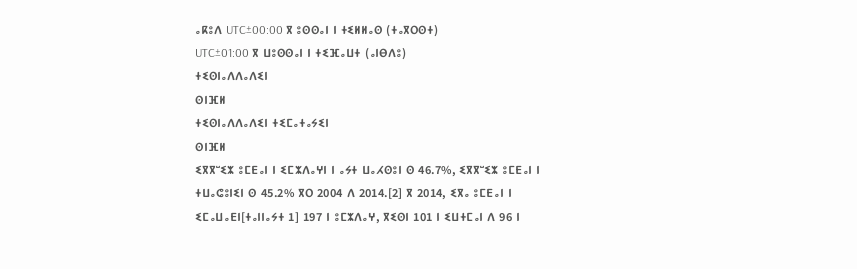ⴰⴽⵓⴷ UTC±00:00 ⴳ ⵓⵙⵙⴰⵏ ⵏ ⵜⵉⵍⵍⴰⵙ (ⵜⴰⴳⵔⵙⵜ)
UTC±01:00 ⴳ ⵡⵓⵙⵙⴰⵏ ⵏ ⵜⵉⴼⴰⵡⵜ (ⴰⵏⴱⴷⵓ)
ⵜⵉⵙⵏⴰⴷⴷⴰⴷⵉⵏ
ⵙⵏⴼⵍ
ⵜⵉⵙⵏⴰⴷⴷⴰⴷⵉⵏ ⵜⵉⵎⴰⵜⴰⵢⵉⵏ
ⵙⵏⴼⵍ
ⵉⴳⴳⵯⵉⵣ ⵓⵎⴹⴰⵏ ⵏ ⵉⵎⵣⴷⴰⵖⵏ ⵏ ⴰⵢⵜ ⵡⴰⵃⵙⵓⵏ ⵙ 46.7%, ⵉⴳⴳⵯⵉⵣ ⵓⵎⴹⴰⵏ ⵏ ⵜⵡⴰⵛⵓⵏⵉⵏ ⵙ 45.2% ⴳⵔ 2004 ⴷ 2014.[2] ⴳ 2014, ⵉⴳⴰ ⵓⵎⴹⴰⵏ ⵏ ⵉⵎⴰⵡⴰⴹⵏ[ⵜⴰⵏⵏⴰⵢⵜ 1] 197 ⵏ ⵓⵎⵣⴷⴰⵖ, ⴳⵉⵙⵏ 101 ⵏ ⵉⵡⵜⵎⴰⵏ ⴷ 96 ⵏ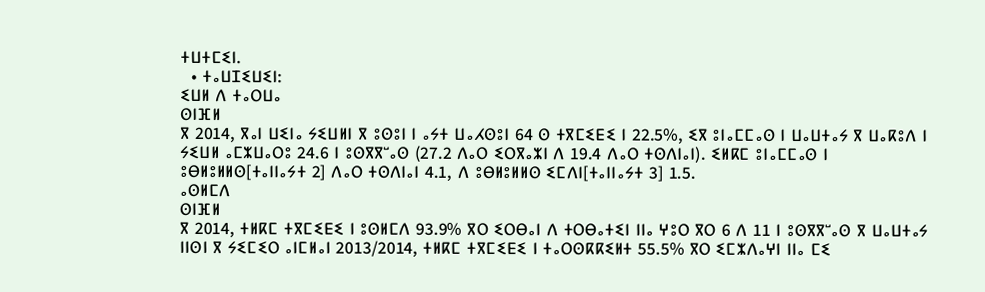ⵜⵡⵜⵎⵉⵏ.
  • ⵜⴰⵡⵊⵉⵡⵉⵏ:
ⵉⵡⵍ ⴷ ⵜⴰⵔⵡⴰ
ⵙⵏⴼⵍ
ⴳ 2014, ⴳⴰⵏ ⵡⵉⵏⴰ ⵢⵉⵡⵍⵏ ⴳ ⵓⵙⵓⵏ ⵏ ⴰⵢⵜ ⵡⴰⵃⵙⵓⵏ 64 ⵙ ⵜⴳⵎⵉⴹⵉ ⵏ 22.5%, ⵉⴳ ⵓⵏⴰⵎⵎⴰⵙ ⵏ ⵡⴰⵡⵜⴰⵢ ⴳ ⵡⴰⴽⵓⴷ ⵏ ⵢⵉⵡⵍ ⴰⵎⵣⵡⴰⵔⵓ 24.6 ⵏ ⵓⵙⴳⴳⵯⴰⵙ (27.2 ⴷⴰⵔ ⵉⵔⴳⴰⵣⵏ ⴷ 19.4 ⴷⴰⵔ ⵜⵙⴷⵏⴰⵏ). ⵉⵍⴽⵎ ⵓⵏⴰⵎⵎⴰⵙ ⵏ ⵓⴱⵍⵓⵍⵍⵙ[ⵜⴰⵏⵏⴰⵢⵜ 2] ⴷⴰⵔ ⵜⵙⴷⵏⴰⵏ 4.1, ⴷ ⵓⴱⵍⵓⵍⵍⵙ ⵉⵎⴷⵏ[ⵜⴰⵏⵏⴰⵢⵜ 3] 1.5.
ⴰⵙⵍⵎⴷ
ⵙⵏⴼⵍ
ⴳ 2014, ⵜⵍⴽⵎ ⵜⴳⵎⵉⴹⵉ ⵏ ⵓⵙⵍⵎⴷ 93.9% ⴳⵔ ⵉⵔⴱⴰⵏ ⴷ ⵜⵔⴱⴰⵜⵉⵏ ⵏⵏⴰ ⵖⵓⵔ ⴳⵔ 6 ⴷ 11 ⵏ ⵓⵙⴳⴳⵯⴰⵙ ⴳ ⵡⴰⵡⵜⴰⵢ ⵏⵏⵙⵏ ⴳ ⵢⵉⵎⵉⵔ ⴰⵏⵎⵍⴰⵏ 2013/2014, ⵜⵍⴽⵎ ⵜⴳⵎⵉⴹⵉ ⵏ ⵜⴰⵔⵙⴽⴽⵉⵍⵜ 55.5% ⴳⵔ ⵉⵎⵣⴷⴰⵖⵏ ⵏⵏⴰ ⵎⵉ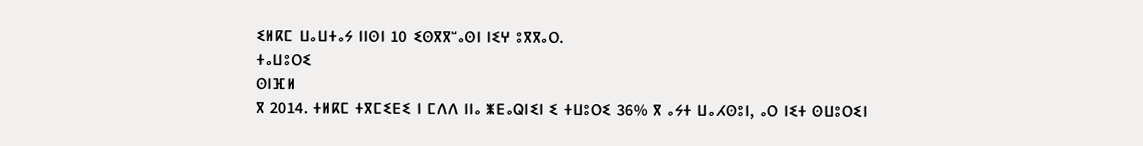ⵉⵍⴽⵎ ⵡⴰⵡⵜⴰⵢ ⵏⵏⵙⵏ 10 ⵉⵙⴳⴳⵯⴰⵙⵏ ⵏⵉⵖ ⵓⴳⴳⴰⵔ.
ⵜⴰⵡⵓⵔⵉ
ⵙⵏⴼⵍ
ⴳ 2014. ⵜⵍⴽⵎ ⵜⴳⵎⵉⴹⵉ ⵏ ⵎⴷⴷ ⵏⵏⴰ ⵥⴹⴰⵕⵏⵉⵏ ⵉ ⵜⵡⵓⵔⵉ 36% ⴳ ⴰⵢⵜ ⵡⴰⵃⵙⵓⵏ, ⴰⵔ ⵏⵉⵜ ⵙⵡⵓⵔⵉⵏ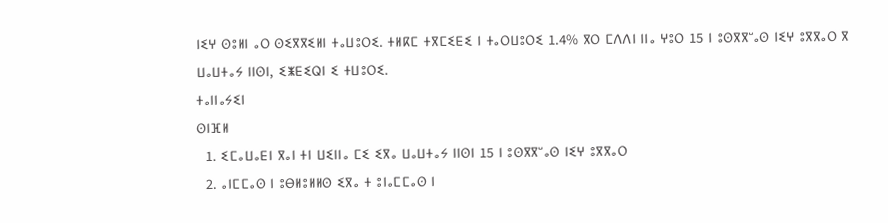ⵏⵉⵖ ⵙⵓⵍⵏ ⴰⵔ ⵙⵉⴳⴳⵉⵍⵏ ⵜⴰⵡⵓⵔⵉ. ⵜⵍⴽⵎ ⵜⴳⵎⵉⴹⵉ ⵏ ⵜⴰⵔⵡⵓⵔⵉ 1.4% ⴳⵔ ⵎⴷⴷⵏ ⵏⵏⴰ ⵖⵓⵔ 15 ⵏ ⵓⵙⴳⴳⵯⴰⵙ ⵏⵉⵖ ⵓⴳⴳⴰⵔ ⴳ ⵡⴰⵡⵜⴰⵢ ⵏⵏⵙⵏ, ⵉⵥⴹⵉⵕⵏ ⵉ ⵜⵡⵓⵔⵉ.
ⵜⴰⵏⵏⴰⵢⵉⵏ
ⵙⵏⴼⵍ
  1. ⵉⵎⴰⵡⴰⴹⵏ ⴳⴰⵏ ⵜⵏ ⵡⵉⵏⵏⴰ ⵎⵉ ⵉⴳⴰ ⵡⴰⵡⵜⴰⵢ ⵏⵏⵙⵏ 15 ⵏ ⵓⵙⴳⴳⵯⴰⵙ ⵏⵉⵖ ⵓⴳⴳⴰⵔ
  2. ⴰⵏⵎⵎⴰⵙ ⵏ ⵓⴱⵍⵓⵍⵍⵙ ⵉⴳⴰ ⵜ ⵓⵏⴰⵎⵎⴰⵙ ⵏ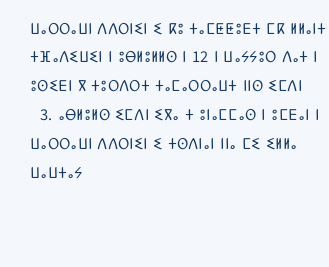ⵡⴰⵔⵔⴰⵡⵏ ⴷⴷⵔⵏⵉⵏ ⵉ ⴽⵓ ⵜⴰⵎⵟⵟⵓⴹⵜ ⵎⴽ ⵍⵍⴰⵏⵜ ⵜⴼⴰⴷⵉⵡⵉⵏ ⵏ ⵓⴱⵍⵓⵍⵍⵙ ⵏ 12 ⵏ ⵡⴰⵢⵢⵓⵔ ⴷⴰⵜ ⵏ ⵓⵙⵉⴹⵏ ⴳ ⵜⵓⵔⴷⵔⵜ ⵜⴰⵎⴰⵔⵔⴰⵡⵜ ⵏⵏⵙ ⵉⵎⴷⵏ
  3. ⴰⴱⵍⵓⵍⵙ ⵉⵎⴷⵏ ⵉⴳⴰ ⵜ ⵓⵏⴰⵎⵎⴰⵙ ⵏ ⵓⵎⴹⴰⵏ ⵏ ⵡⴰⵔⵔⴰⵡⵏ ⴷⴷⵔⵏⵉⵏ ⵉ ⵜⵙⴷⵏⴰⵏ ⵏⵏⴰ ⵎⵉ ⵉⵍⵍⴰ ⵡⴰⵡⵜⴰⵢ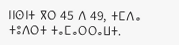ⵏⵏⵙⵏⵜ ⴳⵔ 45 ⴷ 49, ⵜⵎⴷⴰ ⵜⵓⴷⵔⵜ ⵜⴰⵎⴰⵔⵔⴰⵡⵜ.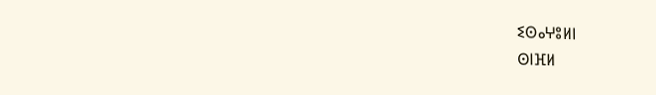ⵉⵙⴰⵖⵓⵍⵏ
ⵙⵏⴼⵍ